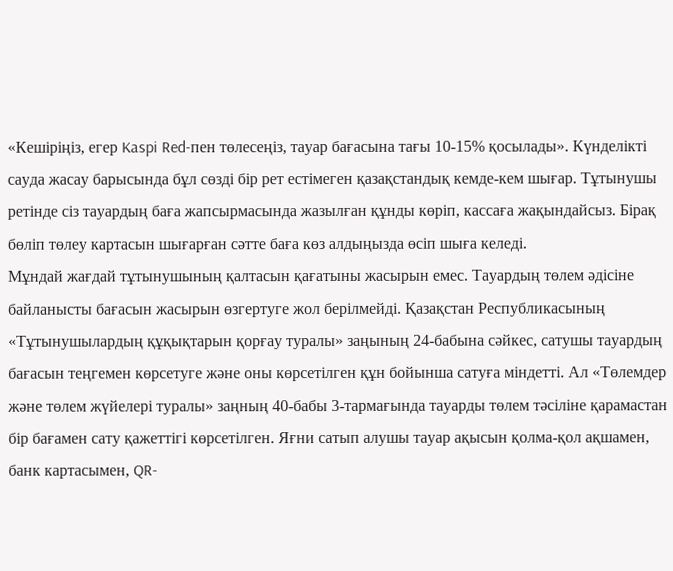«Кешіріңіз, егер Kaspi Red-пен төлесеңіз, тауар бағасына тағы 10-15% қосылады». Күнделікті сауда жасау барысында бұл сөзді бір рет естімеген қазақстандық кемде-кем шығар. Тұтынушы ретінде сіз тауардың баға жапсырмасында жазылған құнды көріп, кассаға жақындайсыз. Бірақ бөліп төлеу картасын шығарған сәтте баға көз алдыңызда өсіп шыға келеді.
Мұндай жағдай тұтынушының қалтасын қағатыны жасырын емес. Тауардың төлем әдісіне байланысты бағасын жасырын өзгертуге жол берілмейді. Қазақстан Республикасының «Тұтынушылардың құқықтарын қорғау туралы» заңының 24-бабына сәйкес, сатушы тауардың бағасын теңгемен көрсетуге және оны көрсетілген құн бойынша сатуға міндетті. Ал «Төлемдер және төлем жүйелері туралы» заңның 40-бабы 3-тармағында тауарды төлем тәсіліне қарамастан бір бағамен сату қажеттігі көрсетілген. Яғни сатып алушы тауар ақысын қолма-қол ақшамен, банк картасымен, QR-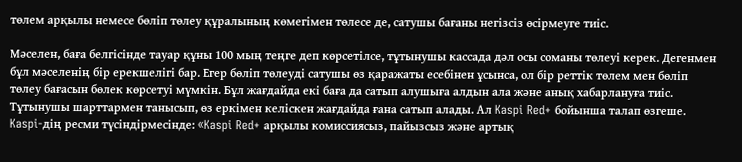төлем арқылы немесе бөліп төлеу құралының көмегімен төлесе де, сатушы бағаны негізсіз өсірмеуге тиіс.

Мәселен, баға белгісінде тауар құны 100 мың теңге деп көрсетілсе, тұтынушы кассада дәл осы соманы төлеуі керек. Дегенмен бұл мәселенің бір ерекшелігі бар. Егер бөліп төлеуді сатушы өз қаражаты есебінен ұсынса, ол бір реттік төлем мен бөліп төлеу бағасын бөлек көрсетуі мүмкін. Бұл жағдайда екі баға да сатып алушыға алдын ала және анық хабарлануға тиіс. Тұтынушы шарттармен танысып, өз еркімен келіскен жағдайда ғана сатып алады. Ал Kaspi Red+ бойынша талап өзгеше. Kaspi-дің ресми түсіндірмесінде: «Kaspi Red+ арқылы комиссиясыз, пайызсыз және артық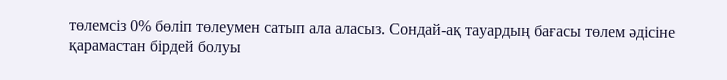төлемсіз 0% бөліп төлеумен сатып ала аласыз. Сондай-ақ тауардың бағасы төлем әдісіне қарамастан бірдей болуы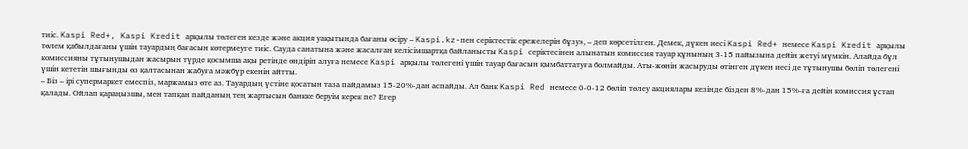тиіс. Kaspi Red+, Kaspi Kredit арқылы төлеген кезде және акция уақытында бағаны өсіру – Kaspi.kz-пен серіктестік ережелерін бұзу», – деп көрсетілген. Демек, дүкен иесі Kaspi Red+ немесе Kaspi Kredit арқылы төлем қабылдағаны үшін тауардың бағасын көтермеуге тиіс. Сауда санатына және жасалған келісімшартқа байланысты Kaspi серіктесінен алынатын комиссия тауар құнының 3-15 пайызына дейін жетуі мүмкін. Алайда бұл комиссияны тұтынушыдан жасырын түрде қосымша ақы ретінде өндіріп алуға немесе Kaspi арқылы төлегені үшін тауар бағасын қымбаттатуға болмайды. Аты-жөнін жасыруды өтінген дүкен иесі де тұтынушы бөліп төлегені үшін кететін шығынды өз қалтасынан жабуға мәжбүр екенін айтты.
– Біз – ірі супермаркет емеспіз, маржамыз өте аз. Тауардың үстіне қосатын таза пайдамыз 15-20%-дан аспайды. Ал банк Kaspi Red немесе 0-0-12 бөліп төлеу акциялары кезінде бізден 8%-дан 15%-ға дейін комиссия ұстап қалады. Ойлап қараңызшы, мен тапқан пайданың тең жартысын банкке беруім керек пе? Егер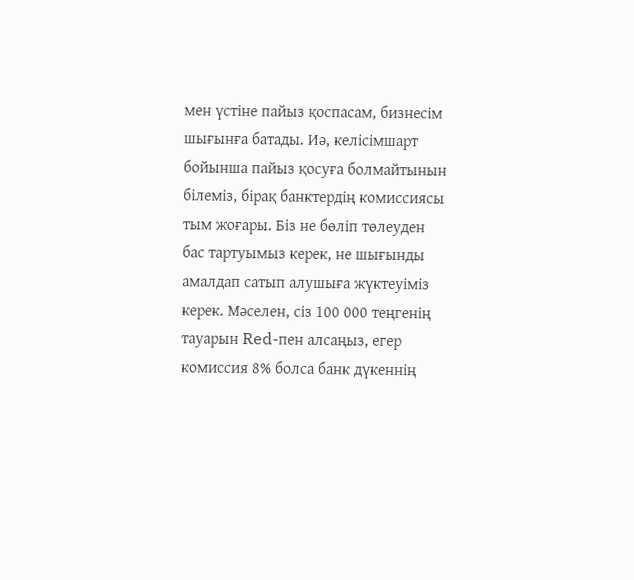мен үстіне пайыз қоспасам, бизнесім шығынға батады. Иә, келісімшарт бойынша пайыз қосуға болмайтынын білеміз, бірақ банктердің комиссиясы тым жоғары. Біз не бөліп төлеуден бас тартуымыз керек, не шығынды амалдап сатып алушыға жүктеуіміз керек. Мәселен, сіз 100 000 теңгенің тауарын Red-пен алсаңыз, егер комиссия 8% болса банк дүкеннің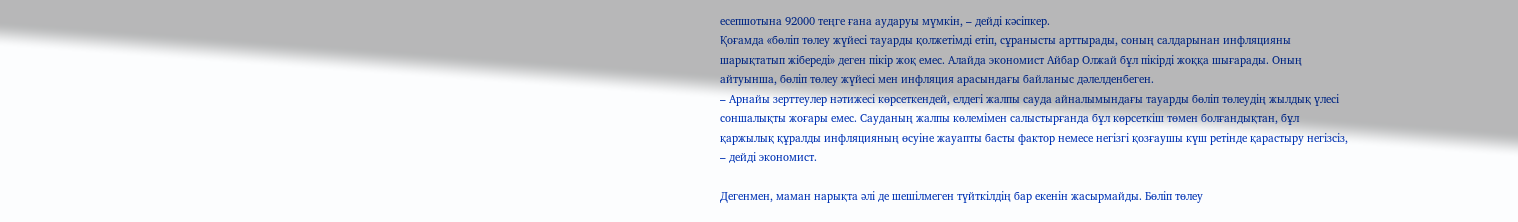есепшотына 92000 теңге ғана аударуы мүмкін, – дейді кәсіпкер.
Қоғамда «бөліп төлеу жүйесі тауарды қолжетімді етіп, сұранысты арттырады, соның салдарынан инфляцияны шарықтатып жібереді» деген пікір жоқ емес. Алайда экономист Айбар Олжай бұл пікірді жоққа шығарады. Оның айтуынша, бөліп төлеу жүйесі мен инфляция арасындағы байланыс дәлелденбеген.
– Арнайы зерттеулер нәтижесі көрсеткендей, елдегі жалпы сауда айналымындағы тауарды бөліп төлеудің жылдық үлесі соншалықты жоғары емес. Сауданың жалпы көлемімен салыстырғанда бұл көрсеткіш төмен болғандықтан, бұл қаржылық құралды инфляцияның өсуіне жауапты басты фактор немесе негізгі қозғаушы күш ретінде қарастыру негізсіз, – дейді экономист.

Дегенмен, маман нарықта әлі де шешілмеген түйткілдің бар екенін жасырмайды. Бөліп төлеу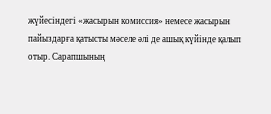жүйесіндегі «жасырын комиссия» немесе жасырын пайыздарға қатысты мәселе әлі де ашық күйінде қалып отыр. Сарапшының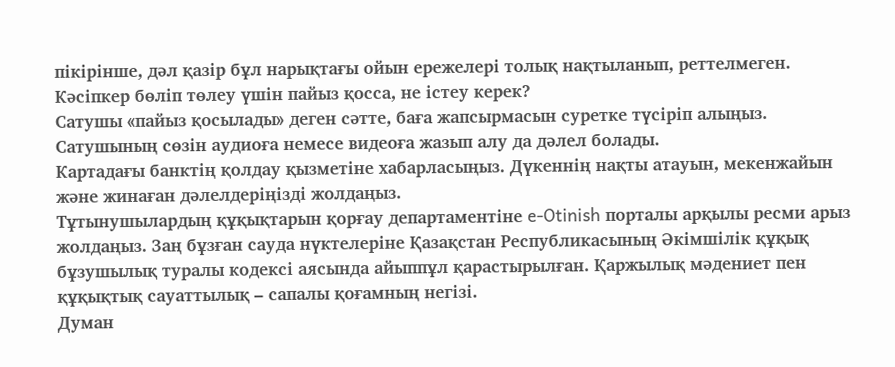пікірінше, дәл қазір бұл нарықтағы ойын ережелері толық нақтыланып, реттелмеген.
Кәсіпкер бөліп төлеу үшін пайыз қосса, не істеу керек?
Сатушы «пайыз қосылады» деген сәтте, баға жапсырмасын суретке түсіріп алыңыз. Сатушының сөзін аудиоға немесе видеоға жазып алу да дәлел болады.
Картадағы банктің қолдау қызметіне хабарласыңыз. Дүкеннің нақты атауын, мекенжайын және жинаған дәлелдеріңізді жолдаңыз.
Тұтынушылардың құқықтарын қорғау департаментіне e-Otinish порталы арқылы ресми арыз жолдаңыз. Заң бұзған сауда нүктелеріне Қазақстан Республикасының Әкімшілік құқық бұзушылық туралы кодексі аясында айыппұл қарастырылған. Қаржылық мәдениет пен құқықтық сауаттылық – сапалы қоғамның негізі.
Думан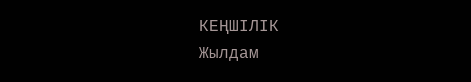КЕҢШІЛІК
Жылдам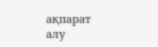ақпарат алу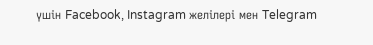үшін Facebook, Instagram желілері мен Telegram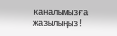каналымызға жазылыңыз!